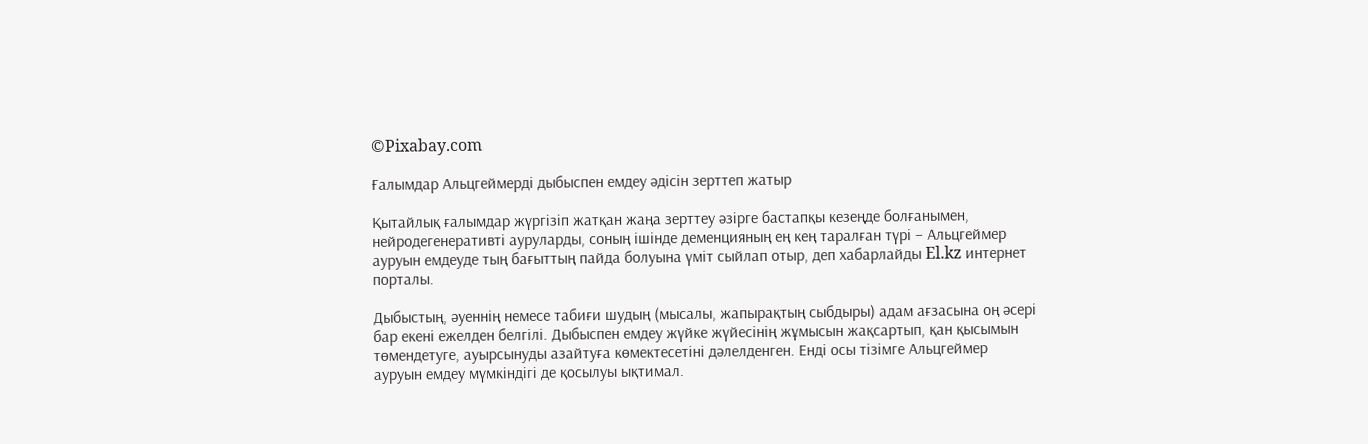©Pixabay.com

Ғалымдар Альцгеймерді дыбыспен емдеу әдісін зерттеп жатыр

Қытайлық ғалымдар жүргізіп жатқан жаңа зерттеу әзірге бастапқы кезеңде болғанымен, нейродегенеративті ауруларды, соның ішінде деменцияның ең кең таралған түрі – Альцгеймер ауруын емдеуде тың бағыттың пайда болуына үміт сыйлап отыр, деп хабарлайды El.kz интернет порталы.

Дыбыстың, әуеннің немесе табиғи шудың (мысалы, жапырақтың сыбдыры) адам ағзасына оң әсері бар екені ежелден белгілі. Дыбыспен емдеу жүйке жүйесінің жұмысын жақсартып, қан қысымын төмендетуге, ауырсынуды азайтуға көмектесетіні дәлелденген. Енді осы тізімге Альцгеймер ауруын емдеу мүмкіндігі де қосылуы ықтимал.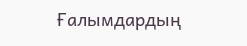Ғалымдардың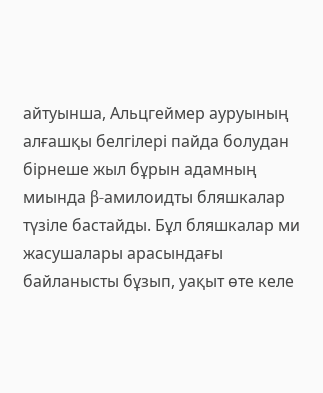айтуынша, Альцгеймер ауруының алғашқы белгілері пайда болудан бірнеше жыл бұрын адамның миында β-амилоидты бляшкалар түзіле бастайды. Бұл бляшкалар ми жасушалары арасындағы байланысты бұзып, уақыт өте келе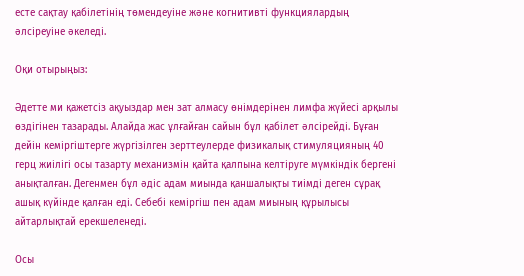есте сақтау қабілетінің төмендеуіне және когнитивті функциялардың әлсіреуіне әкеледі.

Оқи отырыңыз:

Әдетте ми қажетсіз ақуыздар мен зат алмасу өнімдерінен лимфа жүйесі арқылы өздігінен тазарады. Алайда жас ұлғайған сайын бұл қабілет әлсірейді. Бұған дейін кеміргіштерге жүргізілген зерттеулерде физикалық стимуляцияның 40 герц жиілігі осы тазарту механизмін қайта қалпына келтіруге мүмкіндік бергені анықталған. Дегенмен бұл әдіс адам миында қаншалықты тиімді деген сұрақ ашық күйінде қалған еді. Себебі кеміргіш пен адам миының құрылысы айтарлықтай ерекшеленеді.

Осы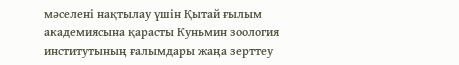мәселені нақтылау үшін Қытай ғылым академиясына қарасты Куньмин зоология институтының ғалымдары жаңа зерттеу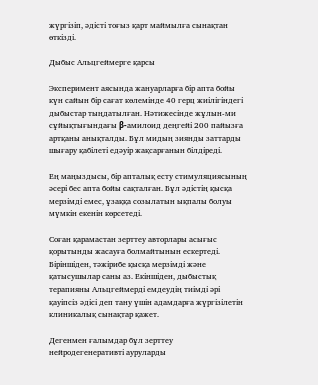жүргізіп, әдісті тоғыз қарт маймылға сынақтан өткізді.

Дыбыс Альцгеймерге қарсы

Эксперимент аясында жануарларға бір апта бойы күн сайын бір сағат көлемінде 40 герц жиілігіндегі дыбыстар тыңдатылған. Нәтижесінде жұлын-ми сұйықтығындағы β-амилоид деңгейі 200 пайызға артқаны анықталды. Бұл мидың зиянды заттарды шығару қабілеті едәуір жақсарғанын білдіреді.

Ең маңыздысы, бір апталық есту стимуляциясының әсері бес апта бойы сақталған. Бұл әдістің қысқа мерзімді емес, ұзаққа созылатын ықпалы болуы мүмкін екенін көрсетеді.

Соған қарамастан зерттеу авторлары асығыс қорытынды жасауға болмайтынын ескертеді. Біріншіден, тәжірибе қысқа мерзімді және қатысушылар саны аз. Екіншіден, дыбыстық терапияны Альцгеймерді емдеудің тиімді әрі қауіпсіз әдісі деп тану үшін адамдарға жүргізілетін клиникалық сынақтар қажет.

Дегенмен ғалымдар бұл зерттеу нейродегенеративті ауруларды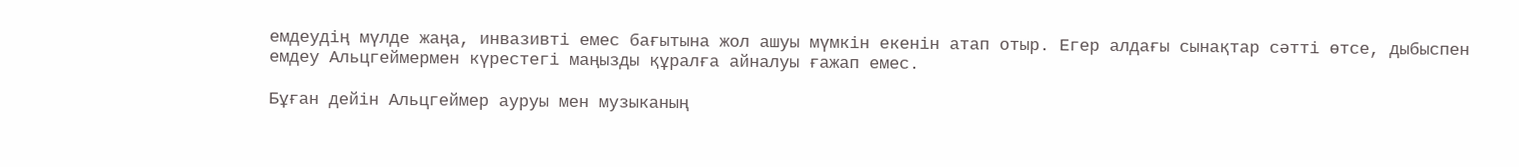емдеудің мүлде жаңа, инвазивті емес бағытына жол ашуы мүмкін екенін атап отыр. Егер алдағы сынақтар сәтті өтсе, дыбыспен емдеу Альцгеймермен күрестегі маңызды құралға айналуы ғажап емес.

Бұған дейін Альцгеймер ауруы мен музыканың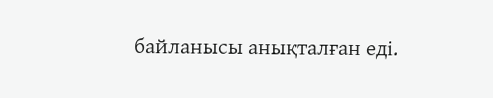байланысы анықталған еді.